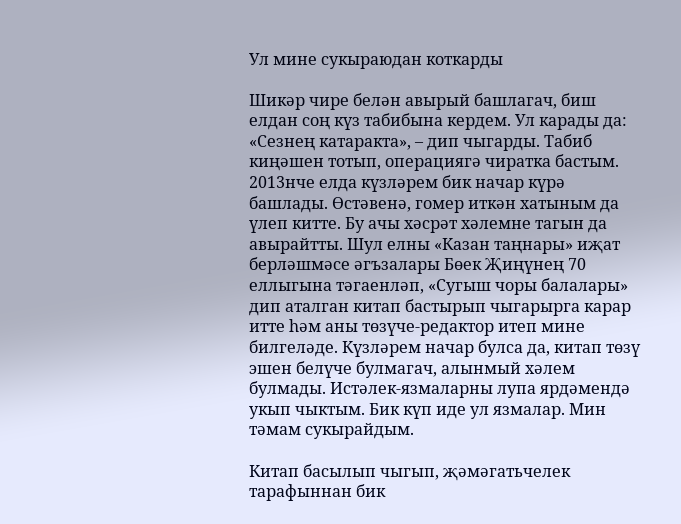Ул мине сукыраюдан коткарды

Шикәр чире белән авырый башлагач, биш елдан соң күз табибына кердем. Ул карады да: «Сезнең катаракта», – дип чыгарды. Табиб киңәшен тотып, операциягә чиратка бастым. 2013нче елда күзләрем бик начар күрә башлады. Өстәвенә, гомер иткән хатыным да үлеп китте. Бу ачы хәсрәт хәлемне тагын да авырайтты. Шул елны «Казан таңнары» иҗат берләшмәсе әгъзалары Бөек Җиңүнең 70 еллыгына тәгаенләп, «Сугыш чоры балалары» дип аталган китап бастырып чыгарырга карар итте һәм аны төзүче-редактор итеп мине билгеләде. Күзләрем начар булса да, китап төзү эшен белүче булмагач, алынмый хәлем булмады. Истәлек-язмаларны лупа ярдәмендә укып чыктым. Бик күп иде ул язмалар. Мин тәмам сукырайдым.

Китап басылып чыгып, җәмәгатьчелек тарафыннан бик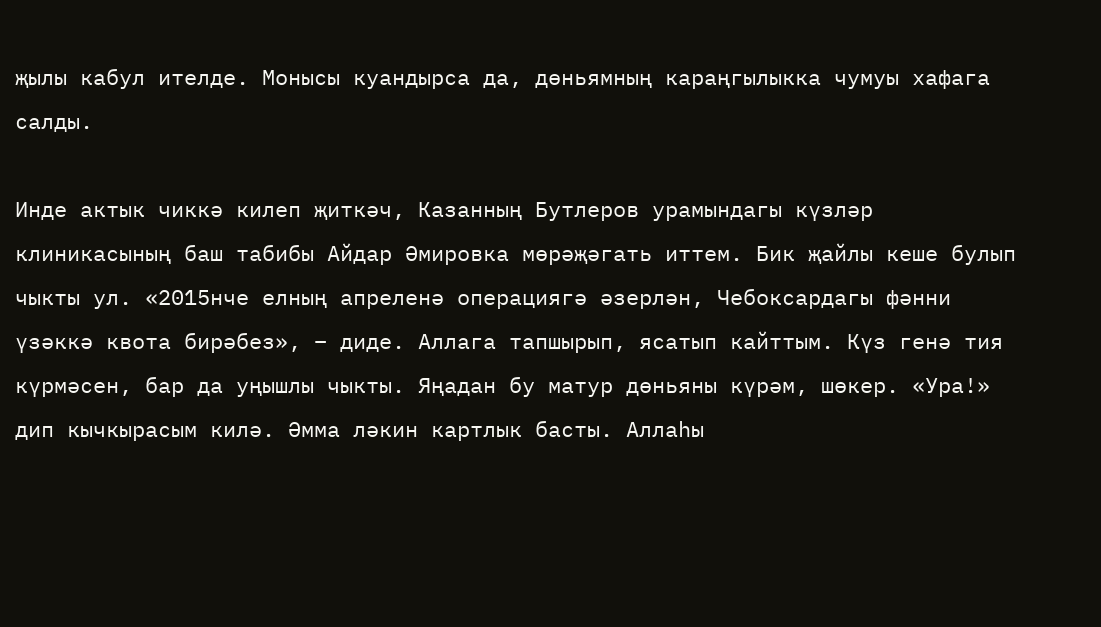җылы кабул ителде. Монысы куандырса да, дөньямның караңгылыкка чумуы хафага салды.

Инде актык чиккә килеп җиткәч, Казанның Бутлеров урамындагы күзләр клиникасының баш табибы Айдар Әмировка мөрәҗәгать иттем. Бик җайлы кеше булып чыкты ул. «2015нче елның апреленә операциягә әзерлән, Чебоксардагы фәнни үзәккә квота бирәбез», – диде. Аллага тапшырып, ясатып кайттым. Күз генә тия күрмәсен, бар да уңышлы чыкты. Яңадан бу матур дөньяны күрәм, шөкер. «Ура!» дип кычкырасым килә. Әмма ләкин картлык басты. Аллаһы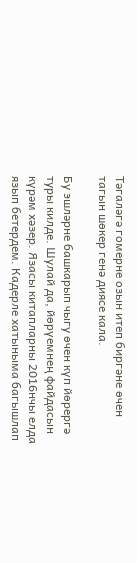Тәгаләгә гомерне озын итеп биргәне өчен тагын шөкер генә диясе кала.

Бу эшләрне башкарып чыгу өчен күп йөрергә туры килде. Шулай да, йөрүемнең файдасын күрәм хәзер. Язасы китапларны 2016нчы елда язып бетердем. Кадерле хатыныма багышлап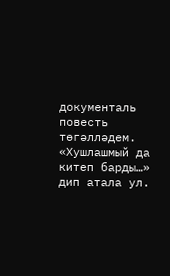документаль повесть төгәлләдем. «Хушлашмый да китеп барды…» дип атала ул.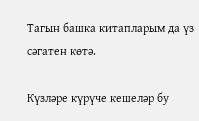Тагын башка китапларым да үз сәгатен көтә.

Күзләре күрүче кешеләр бу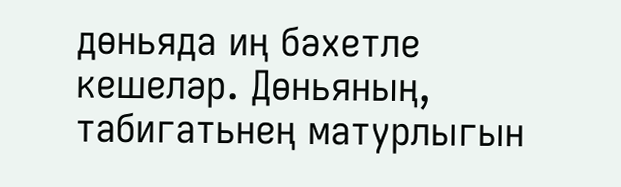дөньяда иң бәхетле кешеләр. Дөньяның, табигатьнең матурлыгын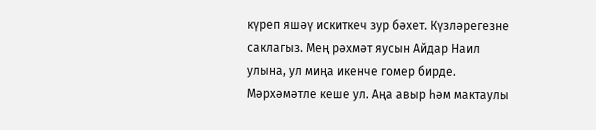күреп яшәү искиткеч зур бәхет. Күзләрегезне саклагыз. Мең рәхмәт яусын Айдар Наил улына, ул миңа икенче гомер бирде. Мәрхәмәтле кеше ул. Аңа авыр һәм мактаулы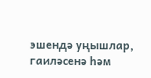эшендә уңышлар, гаиләсенә һәм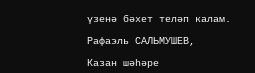үзенә бәхет теләп калам.

Рафаэль САЛЬМУШЕВ,

Казан шәһәре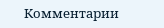Комментарии